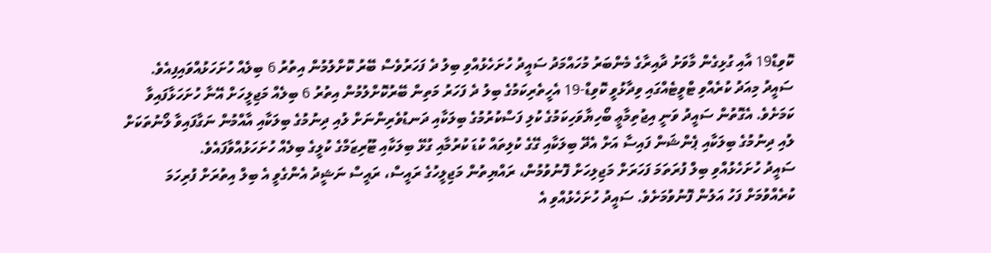ކޮވިޑް19 އާއި ގުޅިގެން މާވަށު ދާއިރާގެ މެންބަރު މުހައްމަދު ސައީދު ހުށަހެޅުއްވި ބިލު ދެ ފަހަރުވެސް ބޭރު ކޮށްލުމުން އިތުރު 6 ބިލެއް ހުށަހަޅުއްވައިފިއެވެ.
ސައީދު މިއަދު ކުރެއްވި ޓްވީޓެއްގައި ވިދާޅުވީ ކޮވިޑް-19 އެހީތެރިކަމުގެ ބިލު ދެ ފަހަރު މަތިން ބޭރުކޮށްލުމުން އިތުރު 6 ބިލެއް މަޖިލީހަށް އޭނާ ހުށަހަޅާފައިވާ ކަމަށެވެ. އެގޮތުން ސައީދު ވަނީ އިޖުތިމާޢީ ބޯހިޔާވަހިކަމުގެ ކުލި ފަސްކުރުމުގެ ބިލަކާއި ދަނޑުވެރިންނަށް ލުއި ދިނުމުގެ ބިލަކާއި އާއްމުން ނަގާފައިވާ ލޯނުތަކަށް ލުއި ދިނުމުގެ ބިލަކާއި ޕެންޝަން ފައިސާ އަށް އެދޭ ބިލަކާއި ގޭގެ ކުލިތައް ކުޑަ ކުރުމާއި ގުޅޭ ބިލަކާއި ޓޫރިޒަމްގެ ކުލީގެ ބިލެއް ހުށަހަޅުއްވާފައެވެ.
ސައީދު ހުށަހެޅުއްވި ބިލް ފުރަތަމަ ފަހަރަށް މަޖިލިހަށް ފޮނުވުމުން، ރައްޔިތުން މަޖިލީހުގެ ރައީސް، ރައީސް ނަޝީދު އެންގެވީ އެ ބިލް އިތުރަށް ފުރިހަމަ ކުރެއްވުމަށް ފަހު އަލުން ފޮނުވުމަށެވެ. ސައީދު ހުށަހެޅުއްވި އެ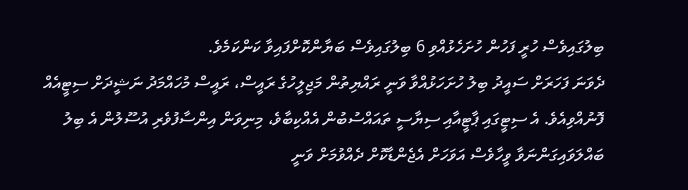ބިލުގައިވެސް ހުރީ ފަހުން ހުށަހެޅުއްވި 6 ބިލުގައިވެސް ބަޔާންކޮށްފައިވާ ކަންކަމެވެ.
ދެވަނަ ފަހަރަށް ސައީދު ބިލު ހުށަހަޅުއްވާ ވަނީ ރައްޔިތުން މަޖިލީހުގެ ރައީސް، ރައީސް މުހައްމަދު ނަޝީދަށް ސިޓީއެއް ފޮނުއްވިއެވެ. އެ ސިޓީގައި ޕާޓީއާއި ސިޔާސީ ތައައްސުބުން އެއްކިބާވެ، މިނިވަން އިންސާފުވެރި އުސޫލުން އެ ބިލު ބައްލަވައިގަންނަވާ ވީހާވެސް އަވަހަށް އެޖެންޑާކޮށް ދެއްވުމަށް ވަނީ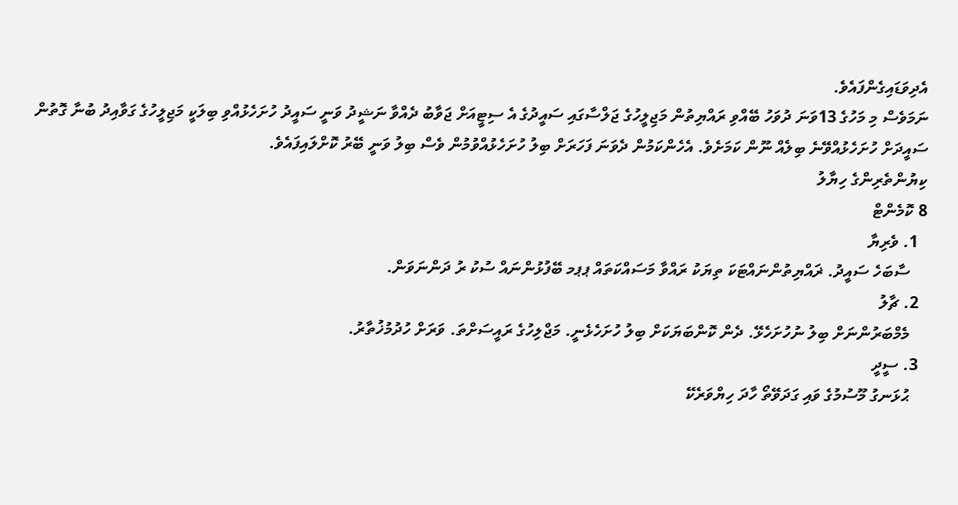އެދިވަޑައިގެންފައެވެ.
ނަމަވެސް މި މަހުގެ 13ވަނަ ދުވަހު ބޭއްވި ރައްޔިތުން މަޖިލީހުގެ ޖަލްސާގައި ސައީދުގެ އެ ސިޓީއަށް ޖަވާބު ދެއްވާ ނަޝީދު ވަނީ ސައީދު ހުށަހެޅުއްވި ބިލަކީ މަޖިލީހުގެ ގަވާއިދު ބުނާ ގޮތުން ސައީދަށް ހުށަހެޅުއްވޭނެ ބިލެއް ނޫން ކަމަށެވެ. އެހެންކަމުން ދެވަނަ ފަހަރަށް ބިލު ހުށަހެޅުއްވުމުން ވެސް ބިލު ވަނީ ބޭރު ކޮށްލައިފައެވެ.
ކިޔުންތެރިންގެ ހިޔާލު
8 ކޮމެންޓް
  1. ވެރިޔާ
    ސާބަހެ ސައީދު. ޜައްޔިތުންނައްޓަކަ ތިޔަކު ރައްވާ މަސައްކަތައް ޕޕމ ބޭފުޅުންނައް ސުކު ރު ދަންނަވަން.
  2. ޗާލު
    މެމްބަރުންނަށް ބިލު ނުހުށަހެޅޭ. ދެން ކޮންބަޔަކަށް ބިލު ހުށަހެޅެނީ. މަޖްލިހުގެ ރައީސަށްތަ. ވަރަށް ހުދުމުޚުތާރު.
  3. ސީދީ
    ޙުޅަނގު މޫސުމުގެ ވައި ގަދަވޭތޯ ހާދަ ހިޔްވަރެކޭ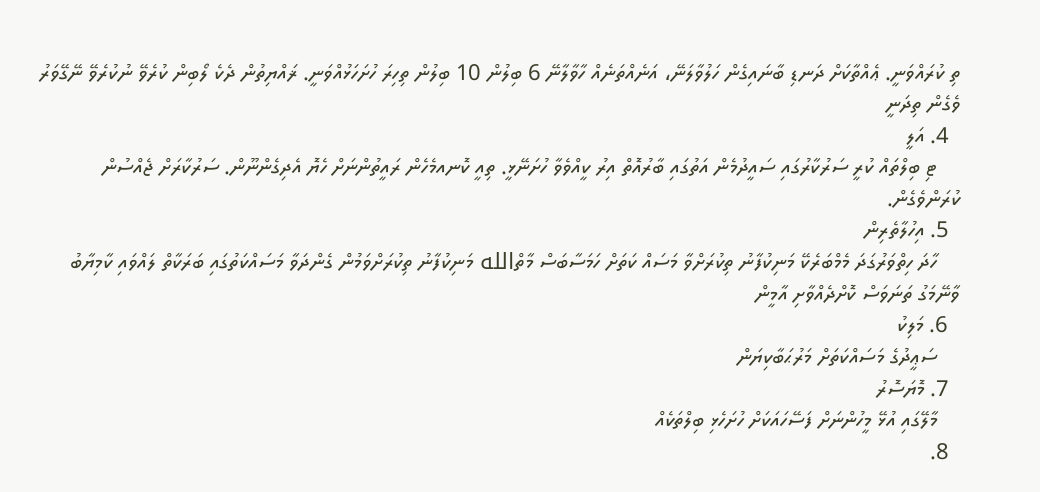ތި ކުރައްވަނީ. ޢެއްތާކަށް ދަނޑި ބާނައިގެން ހަލުވާލަނޭ، އަނެއްތަނެއް ހާވާލާނޭ 6 ބިލުން 10 ބިލުން ތިހިރަ ހުށަހަޅުއްވަނީ. ޜައްޔިތުން ދެކެ ލޯބިން ކުރެވޭ ނުކުރެވޭ ނޭގޭވަރު ވެގެން ތިދަނީ
  4. އަލީ
    ޓި ބިލްތައް ކުރީ ސަރުކާރުގައި ސައީދުމެން އަތުގައި ބާރުއޮތް އިރު ކީއްވެވާ ހުށަނޭޅީ. ތިއީ ކޮނއމެހެން ރައީތުންނަށް ހެޔޮ އެދިގެންނޫން. ސަރުކާރަށް ޖެއްސުން ކުރަންވެގެން.
  5. އިހުލާތެރިން
    ހާދަ ހިތްވަރުގަދަ މެމްބަރެކޭ މަނިކުފާނު ތިކުރަށްވާ މަސައް ކަތަށް ހަމަސާބަސް މާތްالله މަނިކުފާނު ތިކުރަށްވަމުން ގެންދަވާ މަސައްކަތުގައި ބަރަކާތް ލައްވައި ކާމިޔާބު ވާނޭމަގު ތަނަވަސް ކޮށްދެއްވާށި އާމީން
  6. މަލިކު
    ސަޢީދުގެ މަސައްކަތަށް މަރުޙަބާކިޔަން
  7. މޮޔަސޮރު
    މާލޭގައި އުޅޭ މީހުންނަށް ފަސޭހައަކަށް ހުށަހެޅި ބިލްތަކެއް
  8.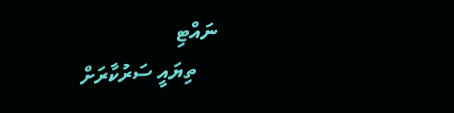ނައްޓި
    ތިޔައީ ސަރުކާރަށް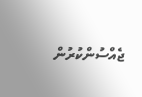ޖެއްސުންކުރުން